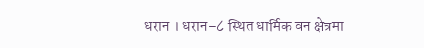धरान । धरान–८ स्थित धार्मिक वन क्षेत्रमा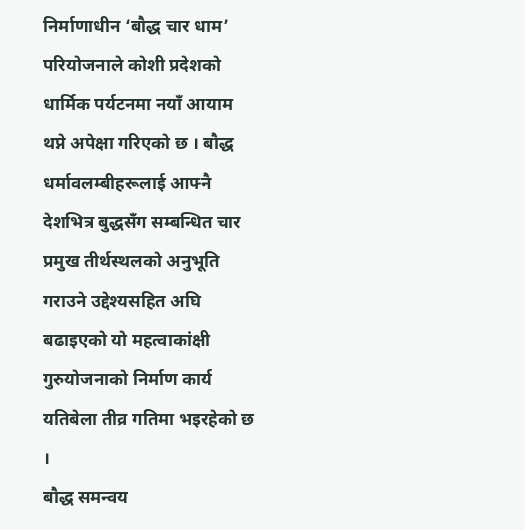निर्माणाधीन ‘बौद्ध चार धाम’ परियोजनाले कोशी प्रदेशको धार्मिक पर्यटनमा नयाँ आयाम थप्ने अपेक्षा गरिएको छ । बौद्ध धर्मावलम्बीहरूलाई आफ्नै देशभित्र बुद्धसँग सम्बन्धित चार प्रमुख तीर्थस्थलको अनुभूति गराउने उद्देश्यसहित अघि बढाइएको यो महत्वाकांक्षी गुरुयोजनाको निर्माण कार्य यतिबेला तीव्र गतिमा भइरहेको छ ।
बौद्ध समन्वय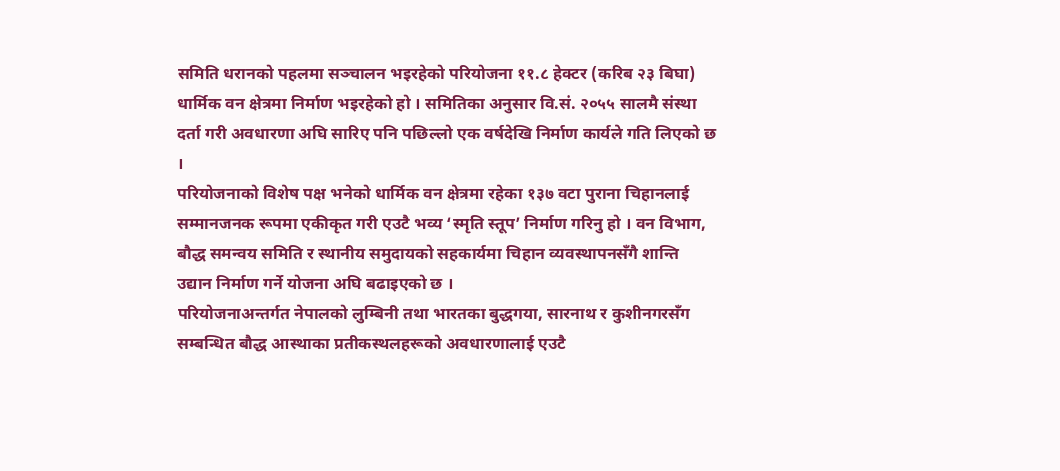समिति धरानको पहलमा सञ्चालन भइरहेको परियोजना ११.८ हेक्टर (करिब २३ बिघा) धार्मिक वन क्षेत्रमा निर्माण भइरहेको हो । समितिका अनुसार वि.सं. २०५५ सालमै संस्था दर्ता गरी अवधारणा अघि सारिए पनि पछिल्लो एक वर्षदेखि निर्माण कार्यले गति लिएको छ ।
परियोजनाको विशेष पक्ष भनेको धार्मिक वन क्षेत्रमा रहेका १३७ वटा पुराना चिहानलाई सम्मानजनक रूपमा एकीकृत गरी एउटै भव्य ‘स्मृति स्तूप’ निर्माण गरिनु हो । वन विभाग, बौद्ध समन्वय समिति र स्थानीय समुदायको सहकार्यमा चिहान व्यवस्थापनसँगै शान्ति उद्यान निर्माण गर्ने योजना अघि बढाइएको छ ।
परियोजनाअन्तर्गत नेपालको लुम्बिनी तथा भारतका बुद्धगया, सारनाथ र कुशीनगरसँग सम्बन्धित बौद्ध आस्थाका प्रतीकस्थलहरूको अवधारणालाई एउटै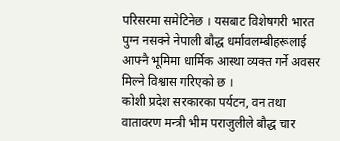परिसरमा समेटिनेछ । यसबाट विशेषगरी भारत पुग्न नसक्ने नेपाली बौद्ध धर्मावलम्बीहरूलाई आफ्नै भूमिमा धार्मिक आस्था व्यक्त गर्ने अवसर मिल्ने विश्वास गरिएको छ ।
कोशी प्रदेश सरकारका पर्यटन, वन तथा वातावरण मन्त्री भीम पराजुलीले बौद्ध चार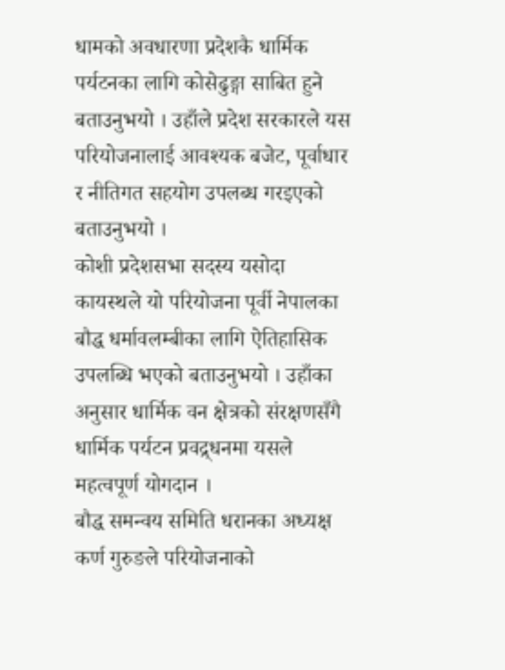धामको अवधारणा प्रदेशकै धार्मिक पर्यटनका लागि कोसेढुङ्गा साबित हुने बताउनुभयो । उहाँले प्रदेश सरकारले यस परियोजनालाई आवश्यक बजेट, पूर्वाधार र नीतिगत सहयोग उपलब्ध गरइएको बताउनुभयो ।
कोशी प्रदेशसभा सदस्य यसोदा कायस्थले यो परियोजना पूर्वी नेपालका बौद्ध धर्मावलम्बीका लागि ऐतिहासिक उपलब्धि भएको बताउनुभयो । उहाँका अनुसार धार्मिक वन क्षेत्रको संरक्षणसँगै धार्मिक पर्यटन प्रवद्र्धनमा यसले महत्वपूर्ण योगदान ।
बौद्ध समन्वय समिति धरानका अध्यक्ष कर्ण गुरुङले परियोजनाको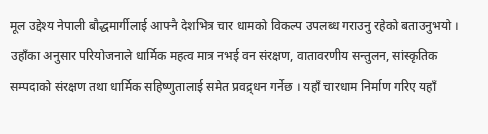मूल उद्देश्य नेपाली बौद्धमार्गीलाई आफ्नै देशभित्र चार धामको विकल्प उपलब्ध गराउनु रहेको बताउनुभयो । उहाँका अनुसार परियोजनाले धार्मिक महत्व मात्र नभई वन संरक्षण, वातावरणीय सन्तुलन, सांस्कृतिक सम्पदाको संरक्षण तथा धार्मिक सहिष्णुतालाई समेत प्रवद्र्धन गर्नेछ । यहाँ चारधाम निर्माण गरिए यहाँ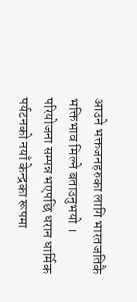आउने भक्तजनहरुका लागि भारतजतिकै भक्तिभाव मिल्ने बताउनुभयो ।
परियोजना सम्पन्न भएपछि धरान धार्मिक पर्यटनको नयाँ केन्द्रका रूपमा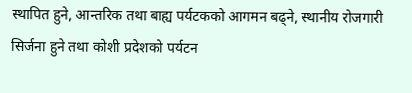स्थापित हुने, आन्तरिक तथा बाह्य पर्यटकको आगमन बढ्ने, स्थानीय रोजगारी सिर्जना हुने तथा कोशी प्रदेशको पर्यटन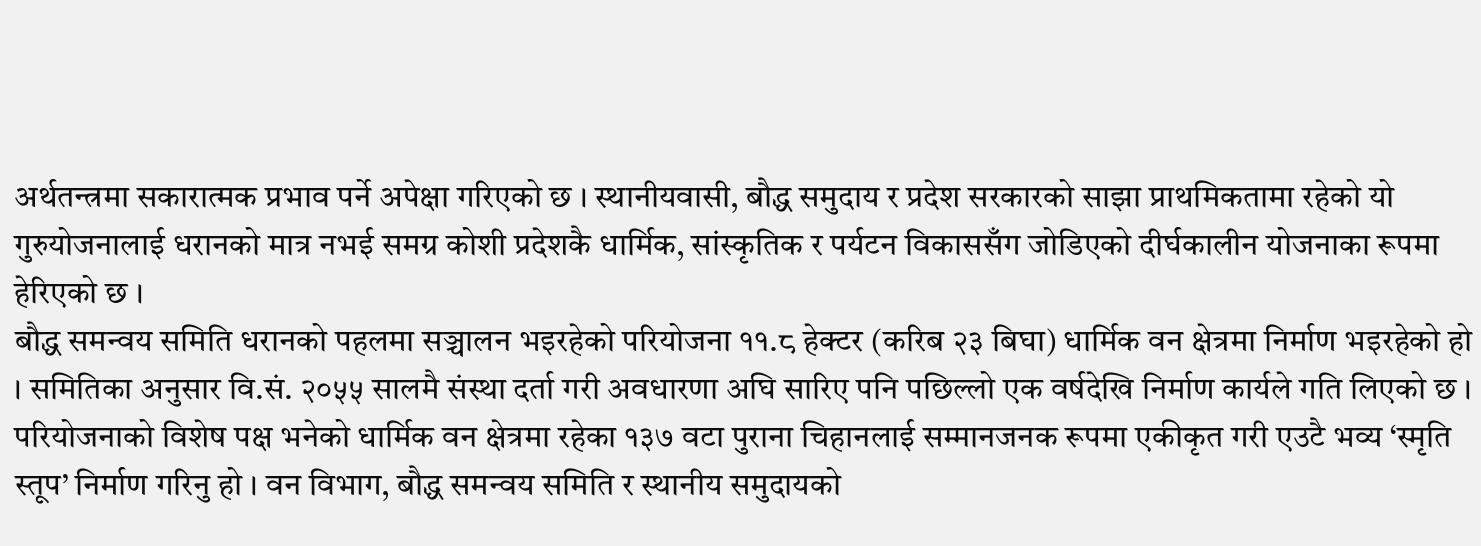अर्थतन्त्रमा सकारात्मक प्रभाव पर्ने अपेक्षा गरिएको छ । स्थानीयवासी, बौद्ध समुदाय र प्रदेश सरकारको साझा प्राथमिकतामा रहेको यो गुरुयोजनालाई धरानको मात्र नभई समग्र कोशी प्रदेशकै धार्मिक, सांस्कृतिक र पर्यटन विकाससँग जोडिएको दीर्घकालीन योजनाका रूपमा हेरिएको छ ।
बौद्ध समन्वय समिति धरानको पहलमा सञ्चालन भइरहेको परियोजना ११.८ हेक्टर (करिब २३ बिघा) धार्मिक वन क्षेत्रमा निर्माण भइरहेको हो । समितिका अनुसार वि.सं. २०५५ सालमै संस्था दर्ता गरी अवधारणा अघि सारिए पनि पछिल्लो एक वर्षदेखि निर्माण कार्यले गति लिएको छ ।
परियोजनाको विशेष पक्ष भनेको धार्मिक वन क्षेत्रमा रहेका १३७ वटा पुराना चिहानलाई सम्मानजनक रूपमा एकीकृत गरी एउटै भव्य ‘स्मृति स्तूप’ निर्माण गरिनु हो । वन विभाग, बौद्ध समन्वय समिति र स्थानीय समुदायको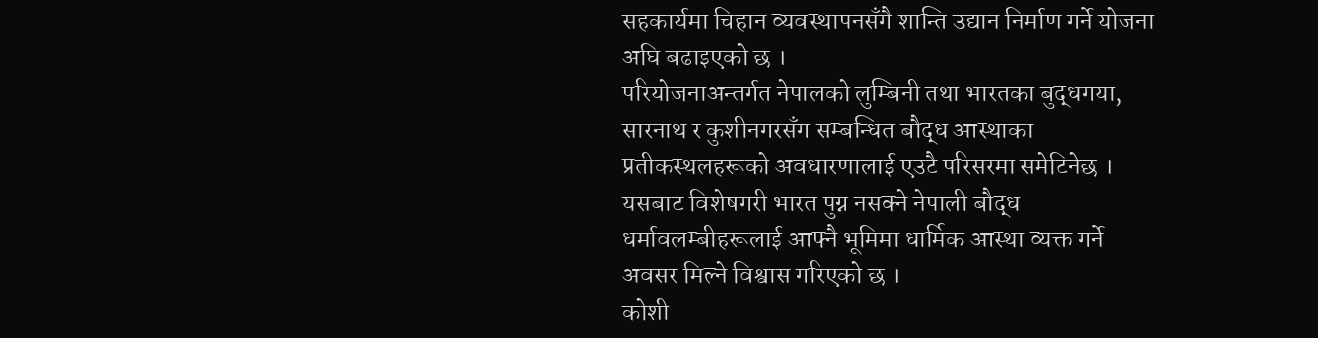सहकार्यमा चिहान व्यवस्थापनसँगै शान्ति उद्यान निर्माण गर्ने योजना अघि बढाइएको छ ।
परियोजनाअन्तर्गत नेपालको लुम्बिनी तथा भारतका बुद्धगया, सारनाथ र कुशीनगरसँग सम्बन्धित बौद्ध आस्थाका प्रतीकस्थलहरूको अवधारणालाई एउटै परिसरमा समेटिनेछ । यसबाट विशेषगरी भारत पुग्न नसक्ने नेपाली बौद्ध धर्मावलम्बीहरूलाई आफ्नै भूमिमा धार्मिक आस्था व्यक्त गर्ने अवसर मिल्ने विश्वास गरिएको छ ।
कोशी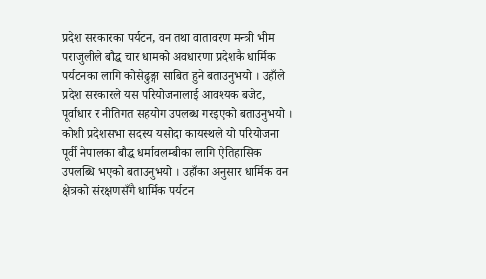प्रदेश सरकारका पर्यटन, वन तथा वातावरण मन्त्री भीम पराजुलीले बौद्ध चार धामको अवधारणा प्रदेशकै धार्मिक पर्यटनका लागि कोसेढुङ्गा साबित हुने बताउनुभयो । उहाँले प्रदेश सरकारले यस परियोजनालाई आवश्यक बजेट, पूर्वाधार र नीतिगत सहयोग उपलब्ध गरइएको बताउनुभयो ।
कोशी प्रदेशसभा सदस्य यसोदा कायस्थले यो परियोजना पूर्वी नेपालका बौद्ध धर्मावलम्बीका लागि ऐतिहासिक उपलब्धि भएको बताउनुभयो । उहाँका अनुसार धार्मिक वन क्षेत्रको संरक्षणसँगै धार्मिक पर्यटन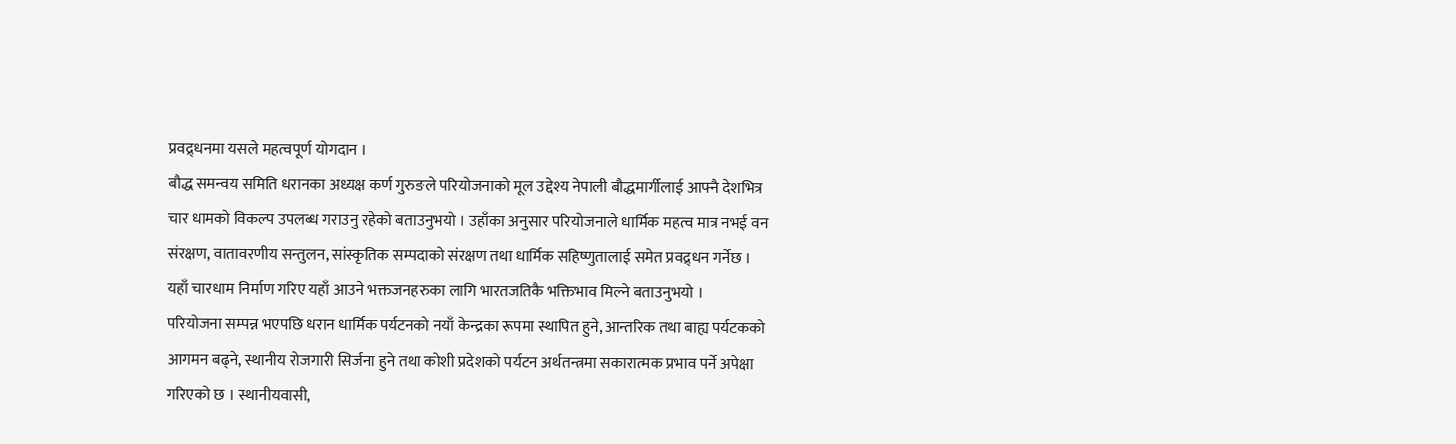प्रवद्र्धनमा यसले महत्वपूर्ण योगदान ।
बौद्ध समन्वय समिति धरानका अध्यक्ष कर्ण गुरुङले परियोजनाको मूल उद्देश्य नेपाली बौद्धमार्गीलाई आफ्नै देशभित्र चार धामको विकल्प उपलब्ध गराउनु रहेको बताउनुभयो । उहाँका अनुसार परियोजनाले धार्मिक महत्व मात्र नभई वन संरक्षण, वातावरणीय सन्तुलन, सांस्कृतिक सम्पदाको संरक्षण तथा धार्मिक सहिष्णुतालाई समेत प्रवद्र्धन गर्नेछ । यहाँ चारधाम निर्माण गरिए यहाँ आउने भक्तजनहरुका लागि भारतजतिकै भक्तिभाव मिल्ने बताउनुभयो ।
परियोजना सम्पन्न भएपछि धरान धार्मिक पर्यटनको नयाँ केन्द्रका रूपमा स्थापित हुने, आन्तरिक तथा बाह्य पर्यटकको आगमन बढ्ने, स्थानीय रोजगारी सिर्जना हुने तथा कोशी प्रदेशको पर्यटन अर्थतन्त्रमा सकारात्मक प्रभाव पर्ने अपेक्षा गरिएको छ । स्थानीयवासी,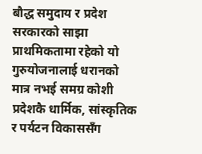बौद्ध समुदाय र प्रदेश सरकारको साझा प्राथमिकतामा रहेको यो गुरुयोजनालाई धरानको मात्र नभई समग्र कोशी प्रदेशकै धार्मिक, सांस्कृतिक र पर्यटन विकाससँग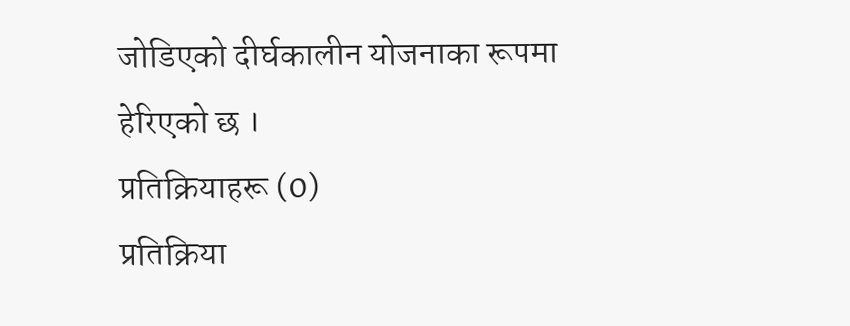जोडिएको दीर्घकालीन योजनाका रूपमा हेरिएको छ ।
प्रतिक्रियाहरू (0)
प्रतिक्रिया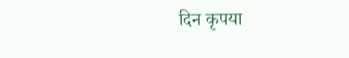दिन कृपया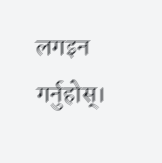लगइन गर्नुहोस्।